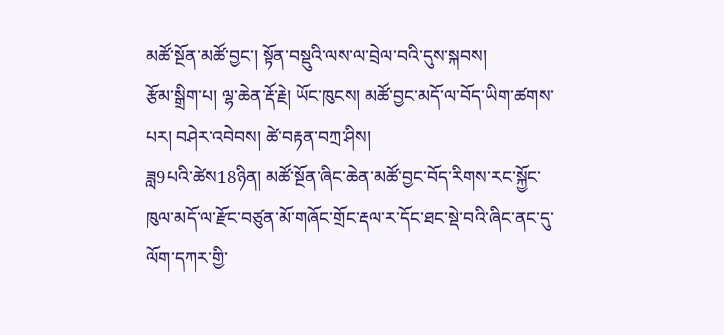མཚོ་སྔོན་མཚོ་བྱང་། སྟོན་བསྡུའི་ལས་ལ་བྲེལ་བའི་དུས་སྐབས།
རྩོམ་སྒྲིག་པ། ལྷ་ཆེན་རྡོ་རྗེ། ཡོང་ཁུངས། མཚོ་བྱང་མདོ་ལ་བོད་ཡིག་ཚགས་པར། བཤེར་འབེབས། ཚེ་བརྟན་བཀྲ་ཤིས།
ཟླ9པའི་ཚེས18ཉིན། མཚོ་སྔོན་ཞིང་ཆེན་མཚོ་བྱང་བོད་རིགས་རང་སྐྱོང་ཁུལ་མདོ་ལ་རྫོང་བཙུན་མོ་གཞོང་གྲོང་རྡལ་ར་དོང་ཐང་སྡེ་བའི་ཞིང་ནང་དུ་ལོག་དཀར་གྱི་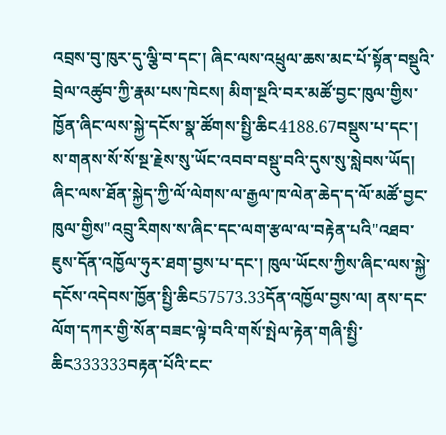འབྲས་བུ་ཁུར་དུ་ལྕི་བ་དང་། ཞིང་ལས་འཕྲུལ་ཆས་མང་པོ་སྟོན་བསྡུའི་བྲེལ་འཚུབ་ཀྱི་རྣམ་པས་ཁེངས། མིག་སྔའི་བར་མཚོ་བྱང་ཁུལ་གྱིས་ཁྱོན་ཞིང་ལས་སྐྱེ་དངོས་སྣ་ཚོགས་སྤྱི་ཆིང4188.67བསྡུས་པ་དང་། ས་གནས་སོ་སོ་སྔ་རྗེས་སུ་ཡོང་འབབ་བསྡུ་བའི་དུས་སུ་སླེབས་ཡོད།
ཞིང་ལས་ཐོན་སྐྱེད་ཀྱི་ལོ་ལེགས་ལ་རྒྱལ་ཁ་ལེན་ཆེད་ད་ལོ་མཚོ་བྱང་ཁུལ་གྱིས"འབྲུ་རིགས་ས་ཞིང་དང་ལག་རྩལ་ལ་བརྟེན་པའི"འཐབ་ཇུས་དོན་འཁྱོལ་ཧུར་ཐག་བྱས་པ་དང་། ཁུལ་ཡོངས་ཀྱིས་ཞིང་ལས་སྐྱེ་དངོས་འདེབས་ཁྱོན་སྤྱི་ཆིང57573.33དོན་འཁྱོལ་བྱས་ལ། ནས་དང་ལོག་དཀར་གྱི་སོན་བཟང་ལྟེ་བའི་གསོ་སྤེལ་རྟེན་གཞི་སྤྱི་ཆིང333333བརྟན་པོའི་ངང་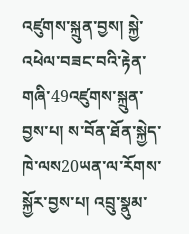འཛུགས་སྐྲུན་བྱས། སྐྱེ་འཕེལ་བཟང་བའི་རྟེན་གཞི་49འཛུགས་སྐྲུན་བྱས་པ། ས་བོན་ཐོན་སྐྱེད་ཁེ་ལས20ཡན་ལ་རོགས་སྐྱོར་བྱས་པ། འབྲུ་སྣུམ་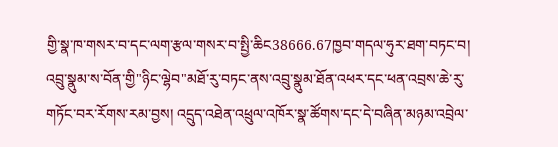གྱི་སྣ་ཁ་གསར་བ་དང་ལག་རྩལ་གསར་བ་སྤྱི་ཆིང38666.67ཁྱབ་གདལ་ཧུར་ཐག་བཏང་བ། འབྲུ་སྣུམ་ས་བོན་གྱི"ཉིང་ལྷེབ"མཐོ་རུ་བཏང་ནས་འབྲུ་སྣུམ་ཐོན་འཕར་དང་ཕན་འབྲས་ཆེ་རུ་གཏོང་བར་རོགས་རམ་བྱས། འདྲུད་འཐེན་འཕྲུལ་འཁོར་སྣ་ཚོགས་དང་དེ་བཞིན་མཉམ་འབྲེལ་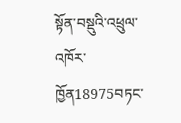སྟོན་བསྡུའི་འཕྲུལ་འཁོར་ཁྱོན18975བཏང་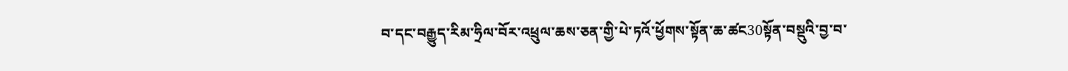བ་དང་བརྒྱུད་རིམ་ཧྲིལ་བོར་འཕྲུལ་ཆས་ཅན་གྱི་པེ་ཏའོ་ཕྱོགས་སྟོན་ཆ་ཚང30སྟོན་བསྡུའི་བྱ་བ་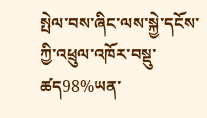སྤེལ་བས་ཞིང་ལས་སྐྱེ་དངོས་ཀྱི་འཕྲུལ་འཁོར་བསྡུ་ཚད98%ཡན་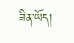ཟིན་ཡོད།